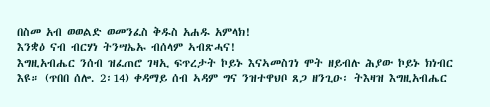በስመ አብ ወወልድ ወመንፈስ ቅዱስ አሐዱ አምላክ!
እንቋዕ ናብ ብርሃነ ትንሣኤኡ ብሰላም ኣብጽሓና!
እግዚአብሔር ንሰብ ዝፈጠሮ ገዛኢ ፍጥረታት ኮይኑ እናኣመስገነ ሞት ዘይብሉ ሕያው ኮይኑ ክነብር እዩ። (ጥበበ ሰሎ. 2፡14) ቀዳማይ ሰብ ኣዳም ግና ንዝተዋህቦ ጸጋ ዘንጊዑ፡ ትእዛዝ እግዚአብሔር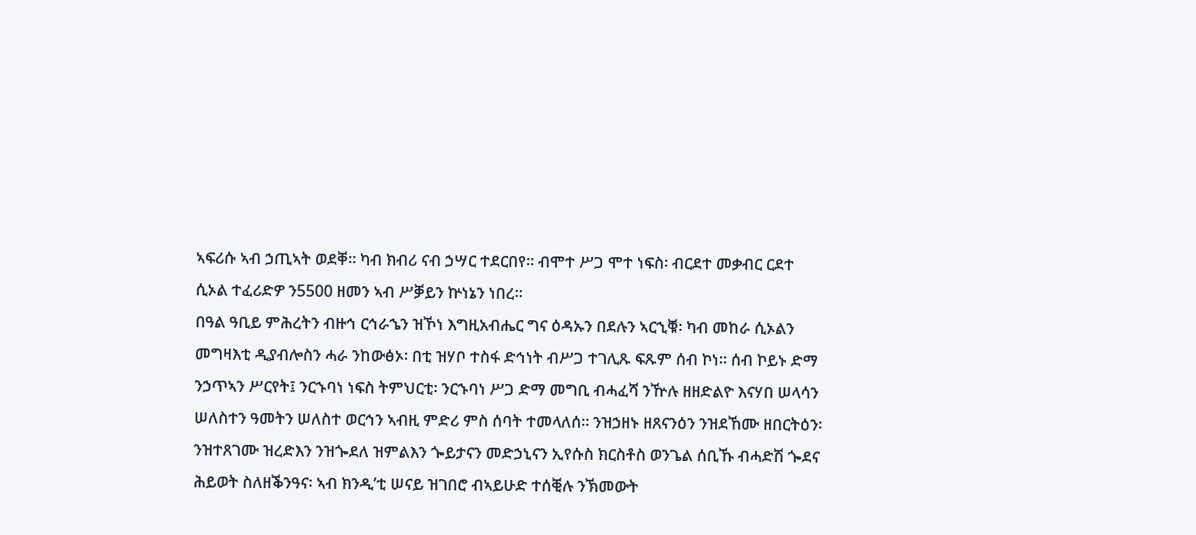ኣፍሪሱ ኣብ ኃጢኣት ወደቐ። ካብ ክብሪ ናብ ኃሣር ተደርበየ። ብሞተ ሥጋ ሞተ ነፍስ፡ ብርደተ መቃብር ርደተ ሲኦል ተፈሪድዎ ን5500 ዘመን ኣብ ሥቓይን ኵነኔን ነበረ።
በዓል ዓቢይ ምሕረትን ብዙኅ ርኅራኄን ዝኾነ እግዚአብሔር ግና ዕዳኡን በደሉን ኣርኂቑ፡ ካብ መከራ ሲኦልን መግዛእቲ ዲያብሎስን ሓራ ንከውፅኦ፡ በቲ ዝሃቦ ተስፋ ድኅነት ብሥጋ ተገሊጹ ፍጹም ሰብ ኮነ። ሰብ ኮይኑ ድማ ንኃጥኣን ሥርየት፤ ንርኁባነ ነፍስ ትምህርቲ፡ ንርኁባነ ሥጋ ድማ መግቢ ብሓፈሻ ንዅሉ ዘዘድልዮ እናሃበ ሠላሳን ሠለስተን ዓመትን ሠለስተ ወርኅን ኣብዚ ምድሪ ምስ ሰባት ተመላለሰ። ንዝኃዘኑ ዘጸናንዕን ንዝደኸሙ ዘበርትዕን፡ ንዝተጸገሙ ዝረድእን ንዝጐደለ ዝምልእን ጐይታናን መድኃኒናን ኢየሱስ ክርስቶስ ወንጌል ሰቢኹ ብሓድሽ ጐደና ሕይወት ስለዘቕንዓና፡ ኣብ ክንዲ’ቲ ሠናይ ዝገበሮ ብኣይሁድ ተሰቒሉ ንኽመውት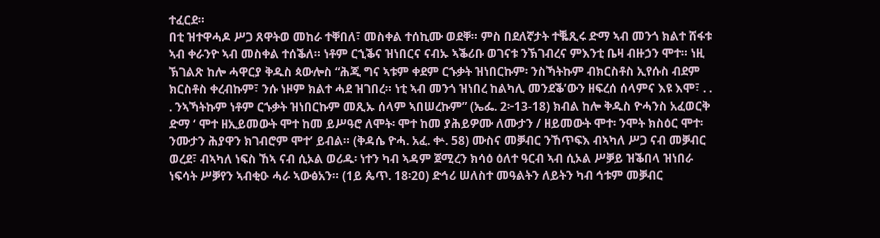ተፈርደ።
በቲ ዝተዋሓዶ ሥጋ ጸዋትወ መከራ ተቐበለ፣ መስቀል ተሰኪሙ ወደቐ። ምስ በደለኛታት ተቘጺሩ ድማ ኣብ መንጎ ክልተ ሸፋቱ ኣብ ቀራንዮ ኣብ መስቀል ተሰቕለ። ነቶም ርኂቕና ዝነበርና ናብኡ ኣቕሪቡ ወገናቱ ንኽገብረና ምእንቲ ቤዛ ብዙኃን ሞተ። ነዚ ኽገልጽ ከሎ ሓዋርያ ቅዱስ ጳውሎስ “ሕጂ ግና ኣቱም ቀደም ርኁቃት ዝነበርኩም፡ ንስኻትኩም ብክርስቶስ ኢየሱስ ብደም ክርስቶስ ቀረብኩም፣ ንሱ ነዞም ክልተ ሓደ ዝገበረ። ነቲ ኣብ መንጎ ዝነበረ ከልካሊ መንደቕ’ውን ዘፍረሰ ሰላምና እዩ እሞ፣ . . . ንኣኻትኩም ነቶም ርኁቃት ዝነበርኩም መጺኡ ሰላም ኣበሠረኩም” (ኤፌ. 2፦13-18) ክብል ከሎ ቅዱስ ዮሓንስ አፈወርቅ ድማ ‘ ሞተ ዘኢይመውት ሞተ ከመ ይሥዓሮ ለሞት፡ ሞተ ከመ ያሕይዎሙ ለሙታን / ዘይመውት ሞተ፡ ንሞት ክስዕር ሞተ፡ ንሙታን ሕያዋን ክገብሮም ሞተ’ ይብል። (ቅዳሴ ዮሓ. አፈ. ቍ. 58) ሙስና መቓብር ንኸጥፍእ ብኣካለ ሥጋ ናብ መቓብር ወረደ፣ ብኣካለ ነፍስ ኸኣ ናብ ሲኦል ወሪዱ፡ ነተን ካብ ኣዳም ጀሚረን ክሳዕ ዕለተ ዓርብ ኣብ ሲኦል ሥቓይ ዝቕበላ ዝነበራ ነፍሳት ሥቓየን ኣብቂዑ ሓራ ኣውፅአን። (1ይ ጴጥ. 18፡20) ድኅሪ ሠለስተ መዓልትን ለይትን ካብ ኅቱም መቓብር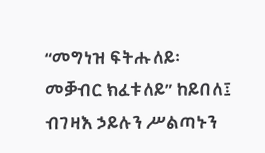“መግነዝ ፍትሑለይ፡ መቓብር ክፈቱለይ” ከይበለ፤ ብገዛእ ኃይሉን ሥልጣኑን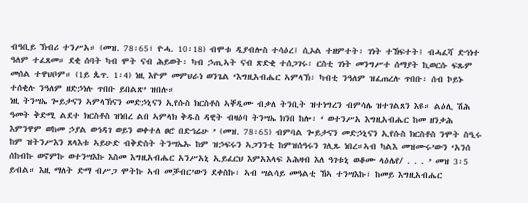ብዓቢይ ኽብሪ ተንሥአ። (መዝ. 78፡65፣ ዮሓ. 10፡18) ብሞቱ ዲያብሎስ ተሳዕረ፤ ሲኦል ተዘምተት፡ ገነት ተኸፍተት፤ ብሓፈሻ ድኅነተ ዓለም ተፈጸመ። ደቂ ሰባት ካብ ሞት ናብ ሕይወት፡ ካብ ኃጢኣት ናብ ጽድቂ ተሰጋገሩ፡ ርስቲ ገነት መንግሥተ ሰማያት ኪወርሱ ፍጹም መሰል ተዋህቦም። (1ይ ጴጥ. 1፡4) ነዚ እዮም መምህራነ ወንጌል ‘እግዚአብሔር ኣምላኽ፡ ካብቲ ንዓለም ዝፈጠረሉ ጥበቡ፡ ሰብ ኮይኑ ተሰቂሉ ንዓለም ዘድኃነሉ ጥበቡ ይበልጽ’ ዝበሉ።
ነዚ ትንሣኤ ጐይታናን ኣምላኽናን መድኃኒናን ኢየሱስ ክርስቶስ ኣቐዲሙ ብቃለ ትንቢት ዝተነግረን ብምሳሌ ዝተገልጸን እዩ። ልዕሊ ሽሕ ዓመት ቅድሚ ልደተ ክርስቶስ ዝነበረ ልበ ኣምላክ ቅዱስ ዳዊት ብዛዕባ ትንሣኤ ክንበ ከሎ፡ ‘ ወተንሥአ እግዚአብሔር ከመ ዘንቃሕ እምንዋም ወከመ ኃያል ወኅዳገ ወይን ወቀተለ ፀሮ በድኅሬሁ ’ (መዝ. 78፡65) ብምባል ጐይታናን መድኃኒናን ኢየሱስ ክርስቶስ ንሞት ስዒሩ ከም ዝትንሥእን ጸላእቱ ኣይሁድ ብቅድስት ትንሣኤኡ ከም ዝኃፍሩን ኣጋንንቲ ከምዝሰዓሩን ገሊጹ ነበረ።ኣብ ካልእ መዝሙሩ’ውን ‘አንሰ ሰከብኩ ወኖምኩ ወተንሣእኩ እስመ እግዚአብሔር አንሥአኒ ኢይፈርህ እምአእላፍ አሕዛብ እለ ዓገቱኒ ወቆሙ ላዕሌየ/ . . . ’ መዝ 3፡5 ይብል። እዚ ማለት ድማ ብሥጋ ሞትኩ ኣብ መቓብር’ውን ደቀስኩ፡ ኣብ ሣልሳይ መዓልቲ ኸኣ ተንሣእኩ፣ ከመይ እግዚአብሔር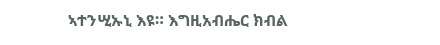ኣተንሢኡኒ እዩ። እግዚአብሔር ክብል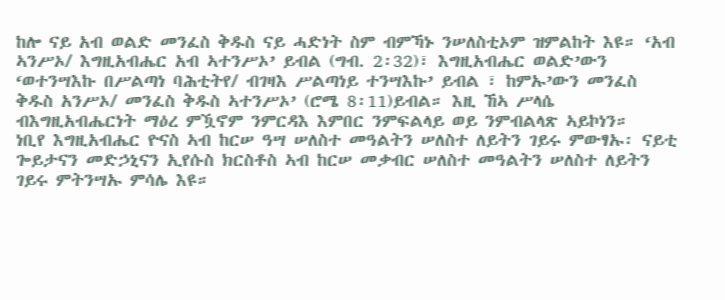ከሎ ናይ አብ ወልድ መንፈስ ቅዱስ ናይ ሓድነት ስም ብምኻኑ ንሠለስቲኦም ዝምልከት እዩ። ‘አብ ኣንሥኦ/ እግዚአብሔር አብ ኣተንሥኦ’ ይብል (ግብ. 2፡32)፣ እግዚአብሔር ወልድ’ውን ‘ወተንሣእኩ በሥልጣነ ባሕቲትየ/ ብገዛእ ሥልጣነይ ተንሣእኩ’ ይብል ፣ ከምኡ’ውን መንፈስ ቅዱስ አንሥኦ/ መንፈስ ቅዱስ ኣተንሥኦ’ (ሮሜ 8፡11)ይብል። እዚ ኸኣ ሥላሴ ብእግዚአብሔርነት ማዕረ ምዃኖም ንምርዳእ እምበር ንምፍልላይ ወይ ንምብልላጽ ኣይኮነን።
ነቢየ እግዚአብሔር ዮናስ ኣብ ከርሠ ዓሣ ሠለስተ መዓልትን ሠለስተ ለይትን ገይሩ ምውፃኡ፡ ናይቲ ጐይታናን መድኃኒናን ኢየሱስ ክርስቶስ ኣብ ከርሠ መቃብር ሠለስተ መዓልትን ሠለስተ ለይትን ገይሩ ምትንሣኡ ምሳሌ እዩ።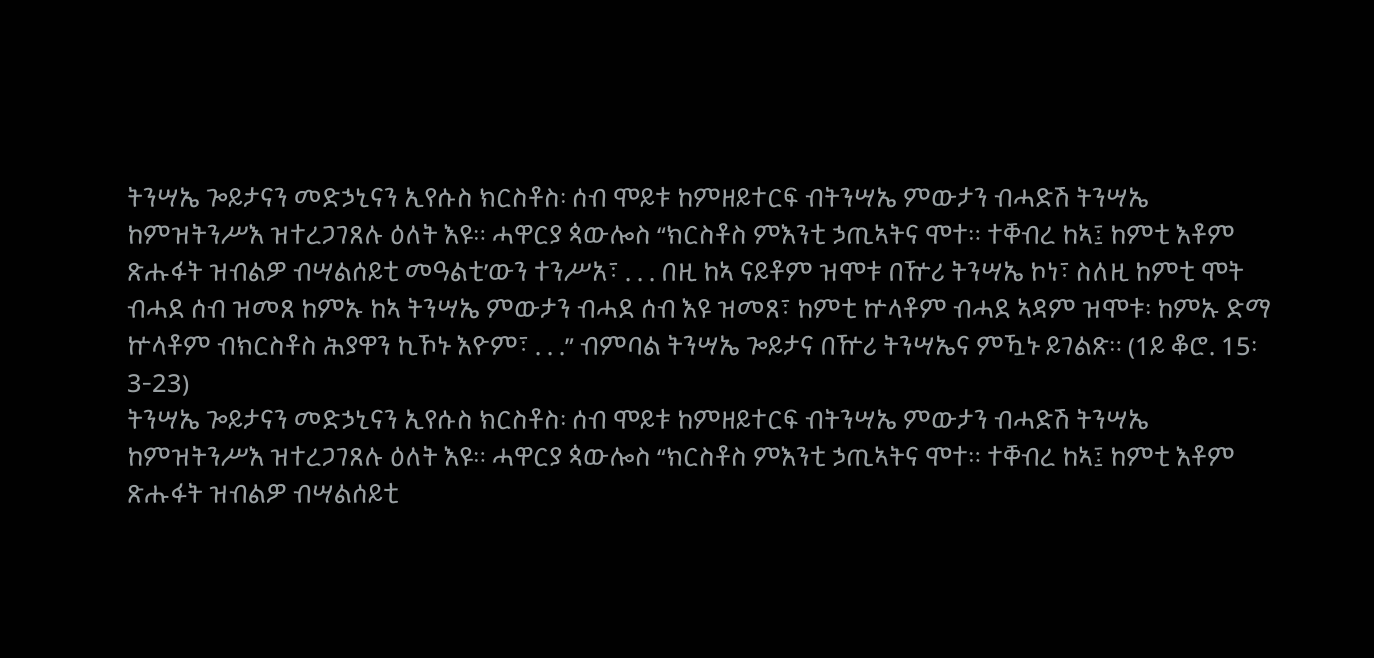ትንሣኤ ጐይታናን መድኃኒናን ኢየሱስ ክርስቶስ፡ ሰብ ሞይቱ ከምዘይተርፍ ብትንሣኤ ምውታን ብሓድሽ ትንሣኤ ከምዝትንሥእ ዝተረጋገጸሉ ዕለት እዩ። ሓዋርያ ጳውሎስ “ክርስቶስ ምእንቲ ኃጢኣትና ሞተ። ተቐብረ ከኣ፤ ከምቲ እቶም ጽሑፋት ዝብልዎ ብሣልሰይቲ መዓልቲ’ውን ተንሥአ፣ . . . በዚ ከኣ ናይቶም ዝሞቱ በዅሪ ትንሣኤ ኮነ፣ ስለዚ ከምቲ ሞት ብሓደ ሰብ ዝመጸ ከምኡ ከኣ ትንሣኤ ምውታን ብሓደ ሰብ እዩ ዝመጸ፣ ከምቲ ኵላቶም ብሓደ ኣዳም ዝሞቱ፡ ከምኡ ድማ ኵላቶም ብክርስቶስ ሕያዋን ኪኾኑ እዮም፣ . . .” ብምባል ትንሣኤ ጐይታና በዅሪ ትንሣኤና ምዃኑ ይገልጽ። (1ይ ቆሮ. 15፡3-23)
ትንሣኤ ጐይታናን መድኃኒናን ኢየሱስ ክርስቶስ፡ ሰብ ሞይቱ ከምዘይተርፍ ብትንሣኤ ምውታን ብሓድሽ ትንሣኤ ከምዝትንሥእ ዝተረጋገጸሉ ዕለት እዩ። ሓዋርያ ጳውሎስ “ክርስቶስ ምእንቲ ኃጢኣትና ሞተ። ተቐብረ ከኣ፤ ከምቲ እቶም ጽሑፋት ዝብልዎ ብሣልሰይቲ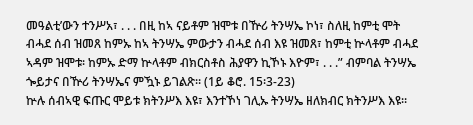መዓልቲ’ውን ተንሥአ፣ . . . በዚ ከኣ ናይቶም ዝሞቱ በዅሪ ትንሣኤ ኮነ፣ ስለዚ ከምቲ ሞት ብሓደ ሰብ ዝመጸ ከምኡ ከኣ ትንሣኤ ምውታን ብሓደ ሰብ እዩ ዝመጸ፣ ከምቲ ኵላቶም ብሓደ ኣዳም ዝሞቱ፡ ከምኡ ድማ ኵላቶም ብክርስቶስ ሕያዋን ኪኾኑ እዮም፣ . . .” ብምባል ትንሣኤ ጐይታና በዅሪ ትንሣኤና ምዃኑ ይገልጽ። (1ይ ቆሮ. 15፡3-23)
ኵሉ ሰብኣዊ ፍጡር ሞይቱ ክትንሥእ እዩ፣ እንተኾነ ገሊኡ ትንሣኤ ዘለክብር ክትንሥእ እዩ።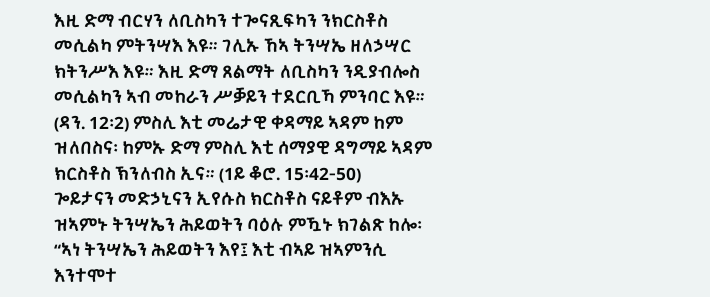እዚ ድማ ብርሃን ለቢስካን ተጐናጺፍካን ንክርስቶስ መሲልካ ምትንሣእ እዩ። ገሊኡ ኸኣ ትንሣኤ ዘለኃሣር ክትንሥእ እዩ። እዚ ድማ ጸልማት ለቢስካን ንዲያብሎስ መሲልካን ኣብ መከራን ሥቓይን ተደርቢኻ ምንባር እዩ። (ዳን. 12፡2) ምስሊ እቲ መሬታዊ ቀዳማይ ኣዳም ከም ዝለበስና፡ ከምኡ ድማ ምስሊ እቲ ሰማያዊ ዳግማይ ኣዳም ክርስቶስ ኽንለብስ ኢና። (1ይ ቆሮ. 15፡42-50)
ጐይታናን መድኃኒናን ኢየሱስ ክርስቶስ ናይቶም ብእኡ ዝኣምኑ ትንሣኤን ሕይወትን ባዕሉ ምዃኑ ክገልጽ ከሎ፡ “ኣነ ትንሣኤን ሕይወትን እየ፤ እቲ ብኣይ ዝኣምንሲ እንተሞተ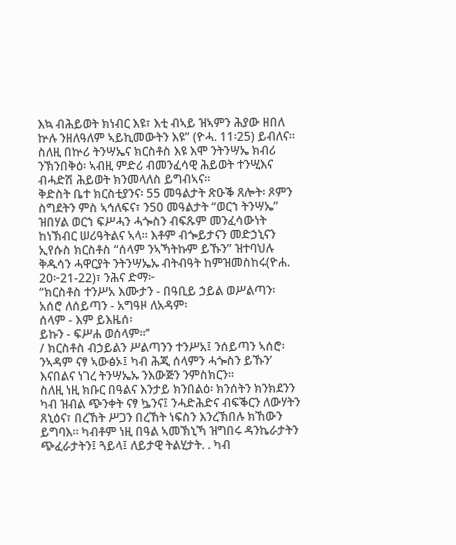እኳ ብሕይወት ክነብር እዩ፣ እቲ ብኣይ ዝኣምን ሕያው ዘበለ ኵሉ ንዘለዓለም ኣይኪመውትን እዩ” (ዮሓ. 11፡25) ይብለና። ስለዚ በኵሪ ትንሣኤና ክርስቶስ እዩ እሞ ንትንሣኤ ክብሪ ንኽንበቅዕ፡ ኣብዚ ምድሪ ብመንፈሳዊ ሕይወት ተንሢእና ብሓድሽ ሕይወት ክንመላለስ ይግብኣና።
ቅድስት ቤተ ክርስቲያንና፡ 55 መዓልታት ጽዑቕ ጸሎት፡ ጾምን ስግደትን ምስ ኣኅለፍና፣ ን50 መዓልታት “ወርኀ ትንሣኤ” ዝበሃል ወርኀ ፍሥሓን ሓጐስን ብፍጹም መንፈሳውነት ከነኽብር ሠሪዓትልና ኣላ። እቶም ብጐይታናን መድኃኒናን ኢየሱስ ክርስቶስ “ሰላም ንኣኻትኩም ይኹን” ዝተባህሉ ቅዱሳን ሓዋርያት ንትንሣኤኡ ብትብዓት ከምዝመስከሩ(ዮሐ. 20፦21-22)፣ ንሕና ድማ፦
“ክርስቶስ ተንሥአ እሙታን - በዓቢይ ኃይል ወሥልጣን፡
አሰሮ ለሰይጣን - አግዓዞ ለአዳም፡
ሰላም - እም ይእዜሰ፡
ይኩን - ፍሥሐ ወሰላም።’’
/ ክርስቶስ ብኃይልን ሥልጣንን ተንሥአ፤ ንሰይጣን ኣሰሮ፡ ንኣዳም ናፃ ኣውፅኦ፤ ካብ ሕጂ ሰላምን ሓጐስን ይኹን’ እናበልና ነገረ ትንሣኤኡ ንእውጅን ንምስክርን።
ስለዚ ነዚ ክቡር በዓልና እንታይ ክንበልዕ፡ ክንሰትን ክንክደንን ካብ ዝብል ጭንቀት ናፃ ኴንና፤ ንሓድሕድና ብፍቕርን ለውሃትን ጸኒዕና፣ በረኸት ሥጋን በረኸት ነፍስን እንረኽበሉ ክኸውን ይግባእ። ካብቶም ነዚ በዓል ኣመኽኒኻ ዝግበሩ ዳንኬራታትን ጭፈራታትን፤ ጓይላ፤ ለይታዊ ትልሂታት. . ካብ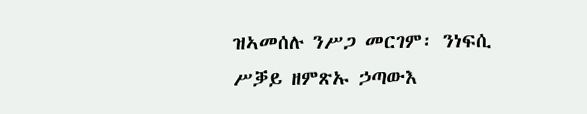ዝኣመሰሉ ንሥጋ መርገም፡ ንነፍሲ ሥቓይ ዘምጽኡ ኃጣውእ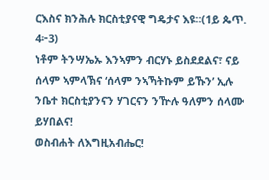ርእስና ክንሕሉ ክርስቲያናዊ ግዴታና እዩ።(1ይ ጴጥ. 4፦3)
ነቶም ትንሣኤኡ እንኣምን ብርሃኑ ይስደደልና፣ ናይ ሰላም ኣምላኽና ‘ሰላም ንኣኻትኩም ይኹን’ ኢሉ ንቤተ ክርስቲያንናን ሃገርናን ንዅሉ ዓለምን ሰላሙ ይሃበልና!
ወስብሐት ለእግዚአብሔር!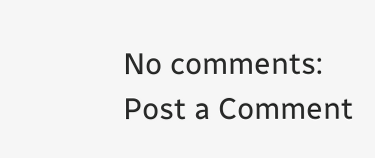No comments:
Post a Comment